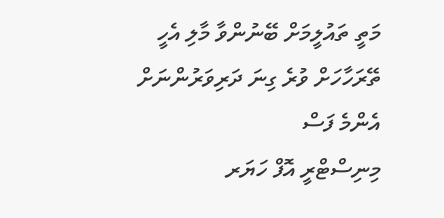މަތީ ތައުލީމަށް ބޭނުންވާ މާލި އެހީ ތޭރަހާހަށް ވުރެ ގިނަ ދަރިވަރުންނަށް
އެންމެ ފަސް
މިނިސްޓްރީ އޮފް ހަޔަރ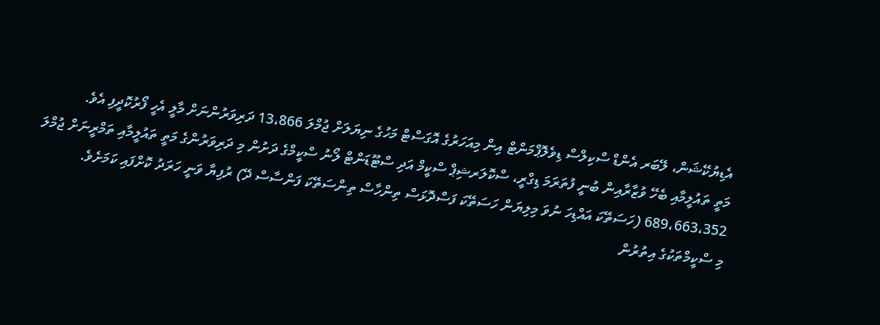އެޑިޔުކޭޝަން، ލޭބަރ އެންޑް ސްކިލްސް ޑިވެލޮޕްމަންޓް އިން މިއަހަރުގެ އޮގަސްޓް މަހުގެ ނިޔަލަށް ޖުމްލަ 13،866 ދަރިވަރުންނަށް މާލީ އެހީ ފޯރުކޮދީފި އެވެ.
މަތީ ތައުލީމާއި ބެހޭ ވުޒާރާއިން ބުނީ ފުތަރަމަ ޑިގްރީ، ސްކޮލަރޝިޕް ސްކީމް އަދި ސްޓޫޑަންޓް ލޯނު ސްކީމްގެ ދަށުން މި ދަރިވަރުންގެ މަތީ ތައުލީމާއި ތަމްރީނަށް ޖުމްލަ 689،663،352 (ހަސަތޭކަ އައްޑިހަ ނުވަ މިލިޔަން ހަސަތޭކަ ފަސްދޮޅަސް ތިންހާސް ތިންސަތޭކަ ފަންސާސް ދޭ) ރުފިޔާ ވަނީ ހަރަދު ކޮށްފައި ކަމަށެވެ.
މި ސްކީމްތަކުގެ އިތުރުން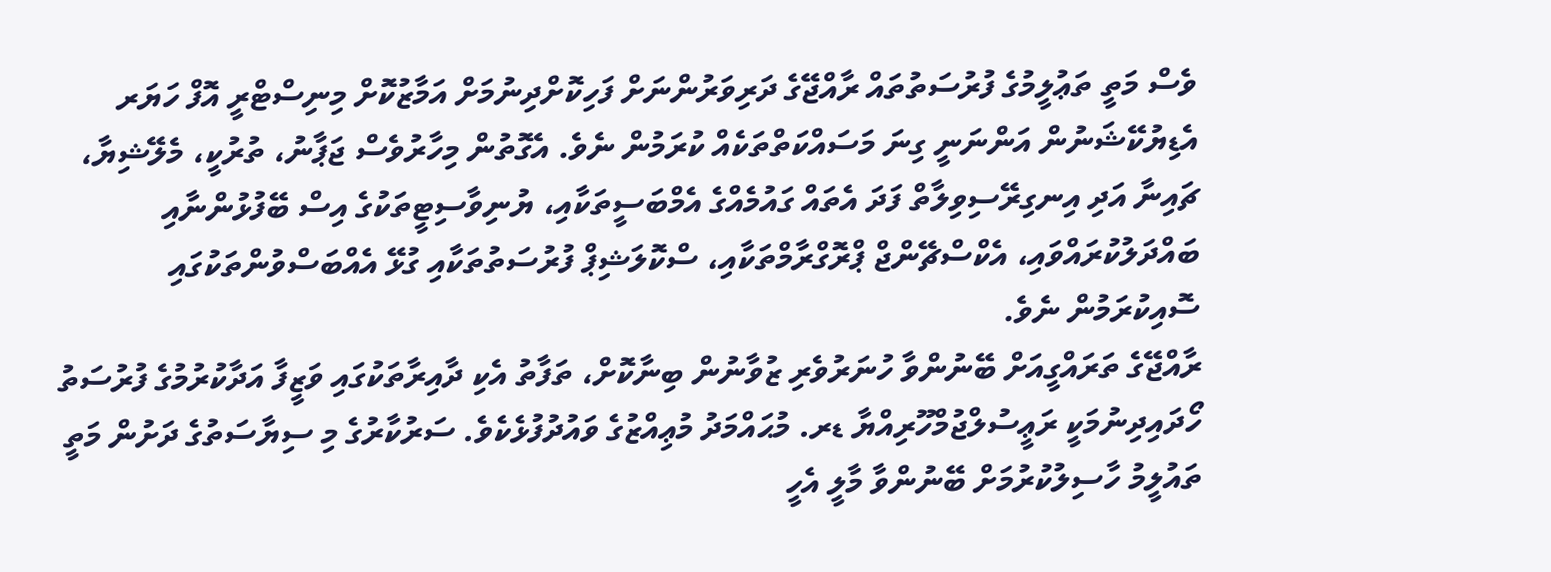ވެސް މަތީ ތަޢުލީމުގެ ފުރުސަތުތައް ރާއްޖޭގެ ދަރިވަރުންނަށް ފަހިކޮށްދިނުމަށް އަމާޒުކޮށް މިނިސްޓްރީ އޮފް ހަޔަރ އެޑިޔުކޭޝަނުން އަންނަނީ ގިނަ މަސައްކަތްތަކެއް ކުރަމުން ނެވެ. އެގޮތުން މިހާރުވެސް ޖަޕާނު، ތުރުކީ، މެލޭޝިޔާ، ޗައިނާ އަދި އިނގިރޭސިވިލާތް ފަދަ އެތައް ގައުމެއްގެ އެމްބަސީތަކާއި، ޔުނިވާސިޓީތަކުގެ އިސް ބޭފުޅުންނާއި ބައްދަލުކުރައްވައި، އެކްސްޗޭންޖް ޕްރޮގްރާމްތަކާއި، ސްކޮލަޝިޕް ފުރުސަތުތަކާއި ގުޅޭ އެއްބަސްވުންތަކުގައި ސޮއިކުރަމުން ނެވެ.
ރާއްޖޭގެ ތަރައްގީއަށް ބޭނުންވާ ހުނަރުވެރި ޒުވާނުން ބިނާކޮށް، ތަފާތު އެކި ދާއިރާތަކުގައި ވަޒީފާ އަދާކުރުމުގެ ފުރުސަތު ހޯދައިދިނުމަކީ ރަޢީސުލްޖުމްހޫރިއްޔާ ޑރ. މުޙައްމަދު މުޢިއްޒުގެ ވައުދުފުޅެކެވެ. ސަރުކާރުގެ މި ސިޔާސަތުގެ ދަށުން މަތީ ތައުލީމު ހާސިލުކުރުމަށް ބޭނުންވާ މާލީ އެހީ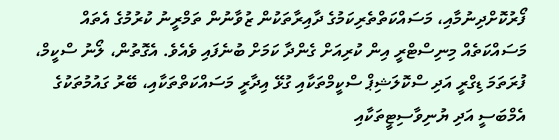ފޯރުކޮށްދިނުމާއި، މަސައްކަތްތެރިކަމުގެ ދާއިރާތަކުން ޒުވާނުން ތަމްރީނު ކުރުމުގެ އެތައް މަސައްކަތެއް މިނިސްޓްރީ އިން ކުރިއަށް ގެންދާ ކަމަށް ބުނެފައި ވެއެވެ. އެގޮތުން، ލޯނު ސްކީމް، ފުރަތަމަ ޑިގްރީ އަދި ސްކޮލަޝިޕް ސްކީމްތަކާއި ގުޅޭ އިދާރީ މަސައްކަތްތަކާއި، ބޭރު ގައުމުތަކުގެ އެމްބަސީ އަދި ޔުނިވާސިޓީތަކާއި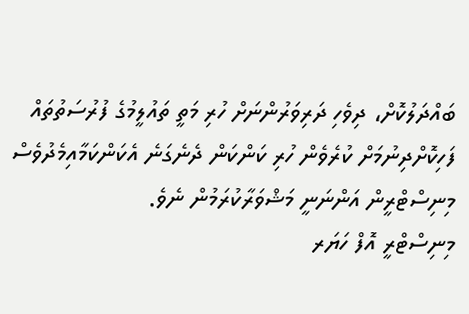ބައްދަލުކޮށް، ދިވެހި ދަރިވަރުންނަށް ހުރި މަތީ ތައުލީމުގެ ފުރުސަތުތައް ފަހިކޮށްދިނުމަށް ކުރެވެން ހުރި ކަންކަން ދެނެގަނެ އެކަންކަމާއިމެދުވެސް މިނިސްޓްރީން އަންނަނީ މަޝްވަރާކުރަމުން ނެވެ.
މިނިސްޓްރީ އޮފް ހަޔަރ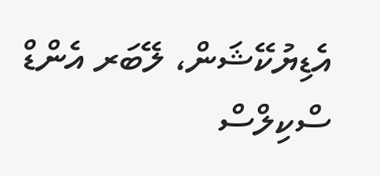އެޑިޔުކޭޝަން، ލޭބަރ އެންޑް ސްކިލްސް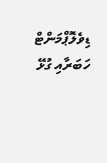ޑިވެލޮޕްމަންޓް
ހަބަރާއި ގުޅޭ